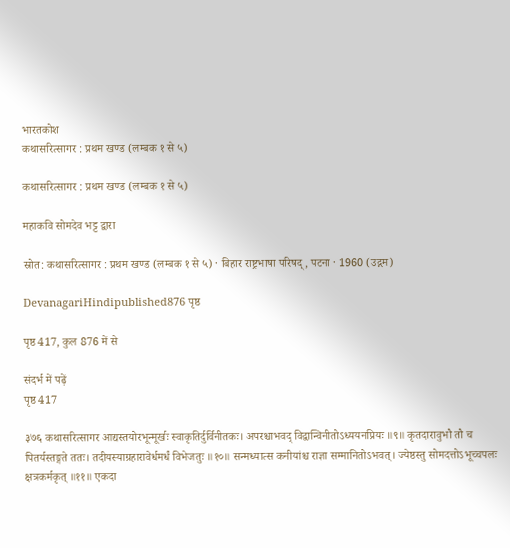भारतकोश
कथासरित्सागर : प्रथम खण्ड (लम्बक १ से ५)

कथासरित्सागर : प्रथम खण्ड (लम्बक १ से ५)

महाकवि सोमदेव भट्ट द्वारा

स्रोत: कथासरित्सागर : प्रथम खण्ड (लम्बक १ से ५) · बिहार राष्ट्रभाषा परिषद्, पटना · 1960 (उद्गम)

DevanagariHindipublished876 पृष्ठ

पृष्ठ 417, कुल 876 में से

संदर्भ में पढ़ें
पृष्ठ 417

३७६ कथासरित्सागर आद्यस्तयोरभून्मूर्खः स्वाकृतिर्दुर्विनीतकः। अपरश्चाभवद् विद्वान्विनीतोऽध्ययनप्रियः ॥९॥ कृतदारावुभौ तौ च पितर्यस्तङ्गते ततः। तदीयस्याग्रहारावेर्धमर्धं विभेजतुः ॥१०॥ सन्मध्यात्स कनीयांश्च राज्ञा सम्मानितोऽभवत्। ज्येष्ठस्तु सोमदत्तोऽभूच्चपलः क्षत्रकर्मकृत् ॥११॥ एकदा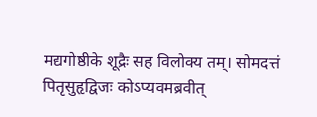मद्यगोष्ठीके शूद्रैः सह विलोक्य तम्। सोमदत्तं पितृसुहृद्विजः कोऽप्यवमब्रवीत्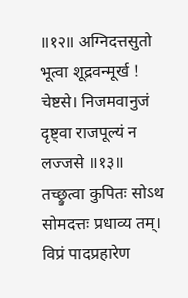॥१२॥ अग्निदत्तसुतो भूत्वा शूद्रवन्मूर्ख ! चेष्टसे। निजमवानुजं दृष्ट्वा राजपूल्यं न लज्जसे ॥१३॥ तच्छ्रुत्वा कुपितः सोऽथ सोमदत्तः प्रधाव्य तम्। विप्रं पादप्रहारेण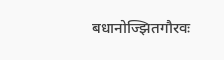बधानोज्झितगौरवः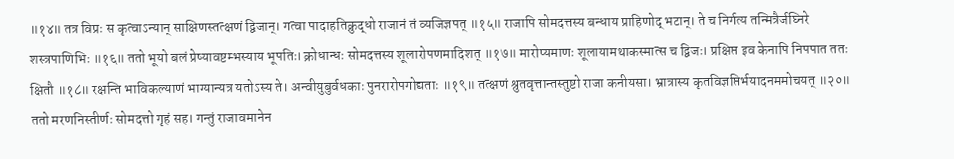॥१४॥ तत्र विप्रः स कृत्वाऽन्यान् साक्षिणस्तत्क्षणं द्विजान्। गत्वा पादाहतिक्रुद्धो राजानं तं व्यजिज्ञपत् ॥१५॥ राजापि सोमदत्तस्य बन्धाय प्राहिणोद् भटान्। ते च निर्गत्य तन्मित्रैर्जघ्निरे शस्त्रपाणिभिः ॥१६॥ ततो भूयो बलं प्रेष्यावष्टम्भस्याय भूपतिः। क्रोधान्धः सोमदत्तस्य शूलारोपणमादिशत् ॥१७॥ मारोप्यमाणः शूलायामथाकस्मात्स च द्विजः। प्रक्षिप्त इव केनापि निपपात ततः क्षितौ ॥१८॥ रक्षन्ति भाविकल्याणं भाग्यान्यत्र यतोऽस्य ते। अन्वीयुबुर्वधकाः पुनरारोपगोद्यताः ॥१९॥ तत्क्षणं श्रुतवृत्तान्तस्तुष्टो राजा कनीयसा। भ्रात्रास्य कृतविज्ञप्तिर्भयादनममोचयत् ॥२०॥ ततो मरणनिस्तीर्णः सोमदत्तो गृहं सह। गन्तुं राजावमानेन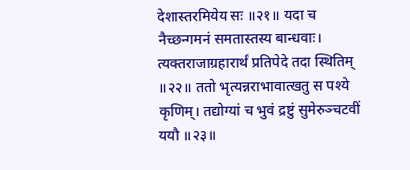देशास्तरमियेय सः ॥२१॥ यदा च नैच्छन्गमनं समतास्तस्य बान्धवाः। त्यक्तराजाग्रहारार्थं प्रतिपेदे तदा स्थितिम् ॥२२॥ ततो भृत्यन्नराभावात्खतु स पश्ये कृणिम्। तद्योग्यां च भुवं द्रष्टुं सुमेरुञ्चटवीं ययौ ॥२३॥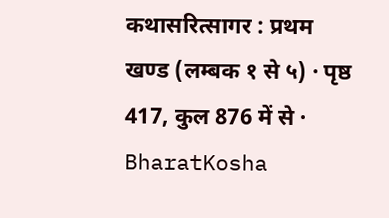कथासरित्सागर : प्रथम खण्ड (लम्बक १ से ५) · पृष्ठ 417, कुल 876 में से · BharatKosha